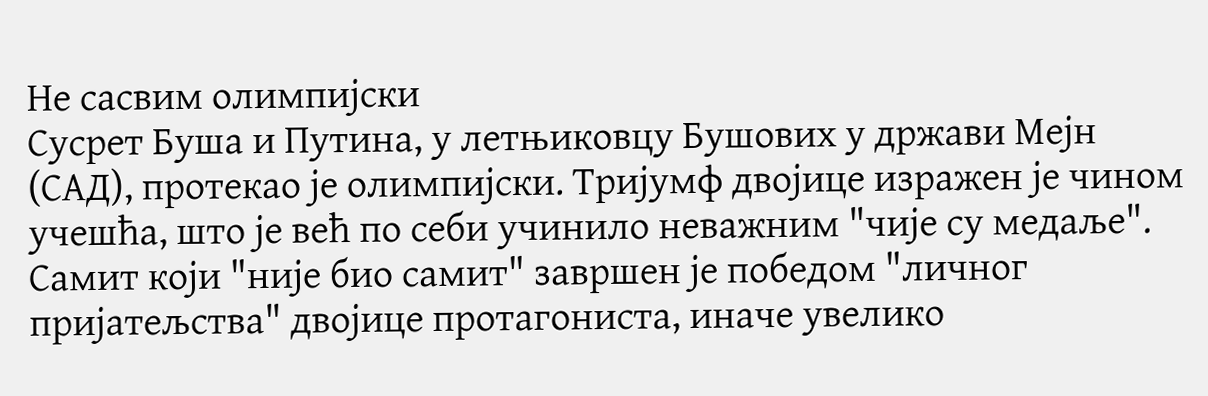Не сасвим олимпијски
Сусрет Буша и Путина, у летњиковцу Бушових у држави Мејн (САД), протекао је олимпијски. Тријумф двојице изражен је чином учешћа, што је већ по себи учинило неважним "чије су медаље".
Самит који "није био самит" завршен је победом "личног пријатељства" двојице протагониста, иначе увелико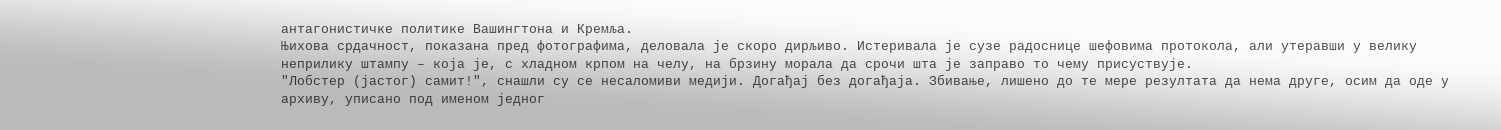антагонистичке политике Вашингтона и Кремља.
Њихова срдачност, показана пред фотографима, деловала је скоро дирљиво. Истеривала је сузе радоснице шефовима протокола, али утеравши у велику неприлику штампу – која је, с хладном крпом на челу, на брзину моралa да срочи шта је заправо то чему присуствује.
"Лобстер (јастог) самит!", снашли су се несаломиви медији. Догађај без догађаја. Збивање, лишено до те мере резултата да нема друге, осим да оде у архиву, уписано под именом једног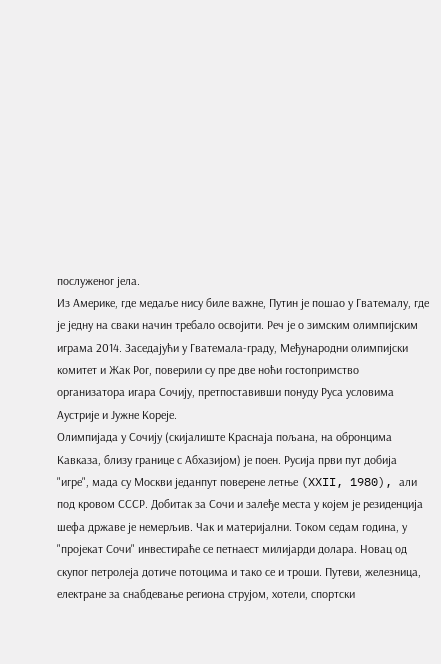послуженог јела.
Из Америке, где медаље нису биле важне, Путин је пошао у Гватемалу, где је једну на сваки начин требало освојити. Реч је о зимским олимпијским играма 2014. Заседајући у Гватемала-граду, Међународни олимпијски комитет и Жак Рог, поверили су пре две ноћи гостопримство организатора игара Сочију, претпоставивши понуду Руса условима Аустрије и Јужне Кореје.
Олимпијада у Сочију (скијалиште Краснаја пољана, на обронцима Кавказа, близу границе с Абхазијом) је поен. Русија први пут добија "игре", мада су Москви једанпут поверене летње (XXII, 1980), али под кровом СССР. Добитак за Сочи и залеђе места у којем је резиденција шефа државе је немерљив. Чак и материјални. Током седам година, у "пројекат Сочи" инвестираће се петнаест милијарди долара. Новац од скупог петролеја дотиче потоцима и тако се и троши. Путеви, железница, електране за снабдевање региона струјом, хотели, спортски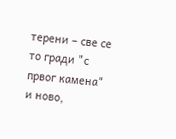терени – све се то гради "с првог камена" и ново,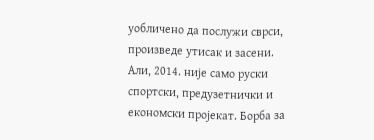уобличено да послужи сврси, произведе утисак и засени.
Али, 2014. није само руски спортски, предузетнички и економски пројекат. Борба за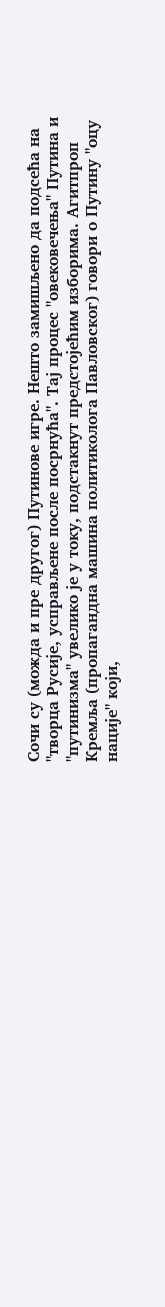Сочи су (можда и пре другог) Путинове игре. Нешто замишљено да подсећа на "творца Русије, усправљене после посрнућа". Тај процес "овековечења" Путина и "путинизма" увелико је у току, подстакнут предстојећим изборима. Агитпроп Кремља (пропагандна машина политиколога Павловског) говори о Путину "оцу нације" који,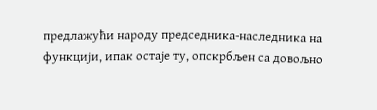предлажући народу председника-наследника на функцији, ипак остаје ту, опскрбљен са довољно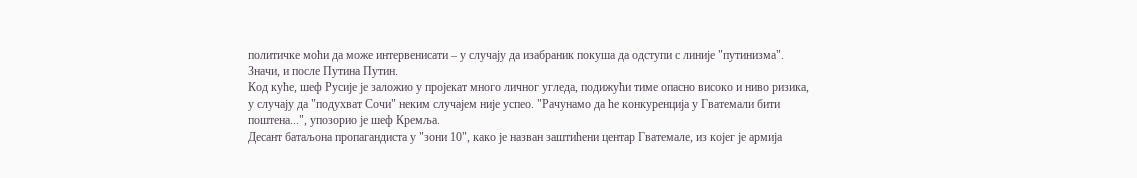политичке моћи да може интервенисати – у случају да изабраник покуша да одступи с линије "путинизма". Значи, и после Путина Путин.
Код куће, шеф Русије је заложио у пројекат много личног угледа, подижући тиме опасно високо и ниво ризика, у случају да "подухват Сочи" неким случајем није успео. "Рачунамо да ће конкуренција у Гватемали бити поштена...", упозорио је шеф Кремља.
Десант батаљона пропагандиста у "зони 10", како је назван заштићени центар Гватемале, из којег је армија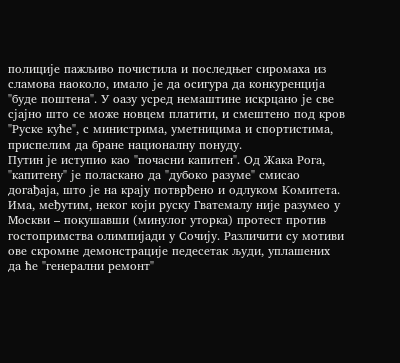полиције пажљиво почистила и последњег сиромаха из сламова наоколо, имало је да осигура да конкуренција "буде поштена". У оазу усред немаштине искрцано је све сјајно што се може новцем платити, и смештено под кров "Руске куће", с министрима, уметницима и спортистима, приспелим да бране националну понуду.
Путин је иступио као "почасни капитен". Од Жака Рога, "капитену" је поласкано да "дубоко разуме" смисао догађаја, што је на крају потврђено и одлуком Комитета.
Има, међутим, неког који руску Гватемалу није разумео у Москви – покушавши (минулог уторка) протест против гостопримства олимпијади у Сочију. Различити су мотиви ове скромне демонстрације педесетак људи, уплашених да ће "генерални ремонт"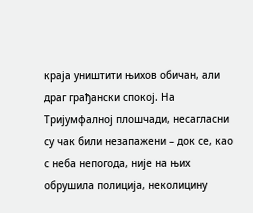краја уништити њихов обичан, али драг грађански спокој. На Тријумфалној плошчади, несагласни су чак били незапажени – док се, као с неба непогода, није на њих обрушила полиција, неколицину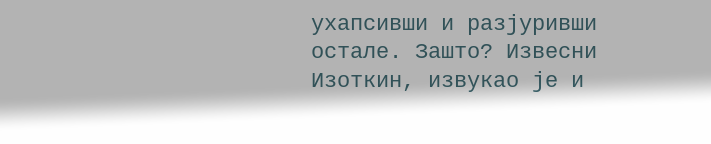ухапсивши и разјуривши остале. Зашто? Извесни Изоткин, извукао је и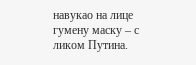навукао на лице гумену маску – с ликом Путина.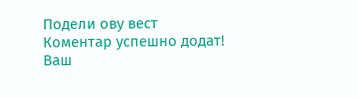Подели ову вест
Комeнтар успeшно додат!
Ваш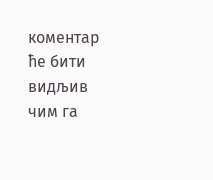комeнтар ћe бити видљив чим га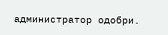администратор одобри.